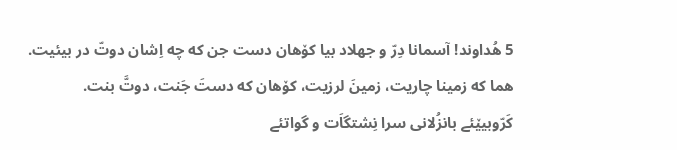5 هُداوند! آسمانا دِرّ و جهلاد بیا کۆهان دست جن که چه اِشان دوتّ در بیئیت.
هما که زمینا چاریت، زمینَ لرزیت، کۆهان که دستَ جَنت، دوتَّ بنت.
کَرّوبیێئے بانزُلانی سرا نِشتگاَت و گواتئے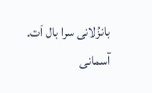بانزُلانی سرا بال اَت.
آسمانی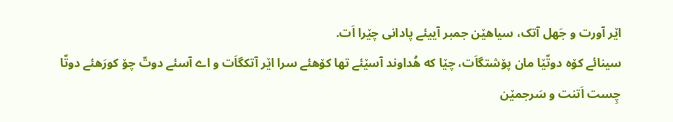اێر آورت و جَهل آتک، سیاهێن جمبر آییئے پادانی چێرا اَت.
سینائے کۆه دوتّێا مان پۆشتگاَت، چێا که هُداوند آسێئے تها کۆهئے سرا اێر آتکگاَت و اے آسئے دوتّ چۆ کورَهئے دوتّا چِست اَتنت و سَرجمێن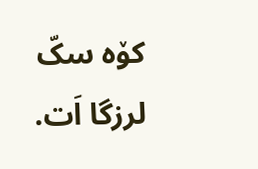کۆه سکّ لرزگا اَت.